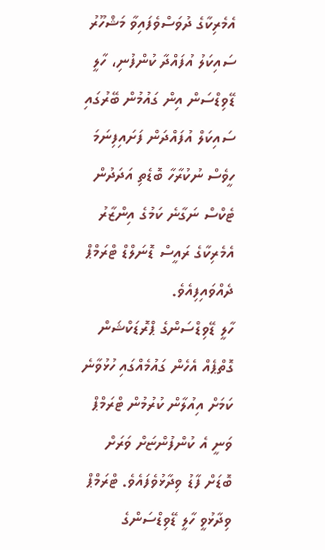އެމެރިކާގެ ދުވަސްވެފައިވާ މަޝްހޫރު ސައިކަލު އުފައްދާ ކުންފުނި، ހާލީ ޑޭވިޑްސަން އިން ގައުމުން ބޭރުގައި ސައިކަލް އުފައްދަން ފަށައިފިނަމަ ހީވެސް ނުކުރާހާ ބޮޑެތި އަދަދުން ޓެކްސް ނަގާނެ ކަމުގެ އިންޒާރު އެމެރިކާގެ ރައީސް ޑޮނަލްޑް ޓްރަމްޕް ދެއްވައިފިއެވެ.
ހާލީ ޑޭވިޑްސަންގެ ޕްރޮޑަކްޝަން ގޮތްޕެއް އެހެން ގައުމެއްގައި ހުޅުވާނެ ކަމަށް އިއުލާން ކުރުމުން ޓްރަމްޕް ވަނީ އެ ކުންފުންޏަށް ވަރަށް ބޮޑަށް ފާޑު ވިދާޅުވެފައެވެ. ޓްރަމްޕް ވިދާޅުވީ ހާލީ ޑޭވިޑްސަންގެ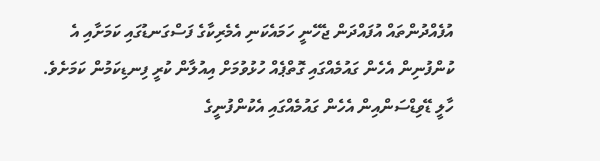އުފެއްދުންތައް އުފައްދަން ޖެހޭނީ ހަމައެކަނި އެމެރިކާގެ ފަސްގަނޑުގައި ކަމަށާއި އެ ކުންފުނިން އެހެން ގައުމެއްގައި ގޮތްޕެއް ހުޅުވުމަށް އިއުލާން ކުރީ ފިނޑިކަމުން ކަމަށެވެ. ހާލީ ޑޭވިޑްސަންއިން އެހެން ގައުމެއްގައި އެކުންފުނީގެ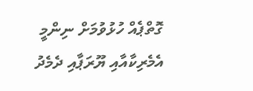ގޮތްޕެއް ހުޅުވުމަށް ނިންމީ އެމެރިކާއާއި ޔޫރަޕާއި ދެމެދު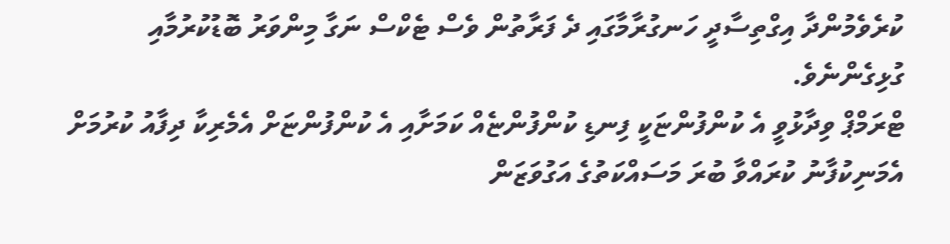ކުރެވެމުންދާ އިގްތިސާދީ ހަނގުރާމާގައި ދެ ފަރާތުން ވެސް ޓެކްސް ނަގާ މިންވަރު ބޮޑުކުރުމާއި ގުޅިގެންނެވެ.
ޓްރަމްޕް ވިދާޅުވީ އެ ކުންފުންޏަކީ ފިނޑި ކުންފުންޏެއް ކަމަށާއި އެ ކުންފުންޏަށް އެމެރިކާ ދިފާއު ކުރުމަށް އެމަނިކުފާނު ކުރައްވާ ބުރަ މަސައްކަތުގެ އަގުވަޒަން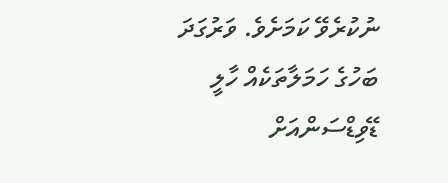ނުކުރެވޭ ކަމަށެވެ. ވަރުގަދަ ބަހުގެ ހަމަލާތަކެއް ހާލީ ޑޭވިޑްސަންއަށް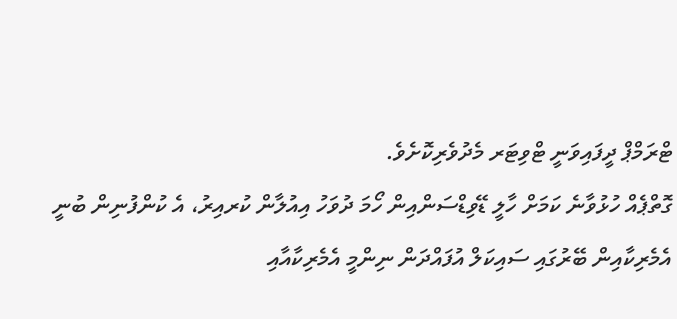ޓްރަމްޕް ދީފައިވަނީ ޓްވިޓަރ މެދުވެރިކޮށެވެ.
ގޮތްޕެއް ހުޅުވާނެ ކަމަށް ހާލީ ޑޭވިޑްސަންއިން ހޯމަ ދުވަހު އިއުލާން ކުރއިރު، އެ ކުންފުނިން ބުނީ އެމެރިކާއިން ބޭރުގައި ސައިކަލް އުފައްދަން ނިންމީ އެމެރިކާއާއި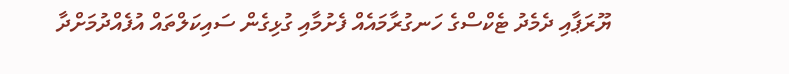ޔޫރަޕާއި ދެމެދު ޓެކްސްގެ ހަނގުރާމައެއް ފެށުމާއި ގުޅިގެން ސައިކަލްތައް އުފެއްދުމަށްދާ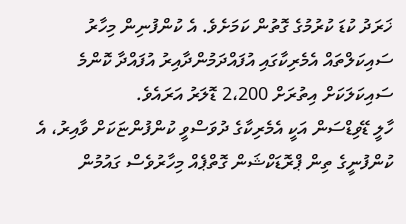ޚަރަދު ކުޑަ ކުރުމުގެ ގޮތުން ކަމަށެވެ. އެ ކުންފުނިން މިހާރު ސައިކަލްތައް އެމެރިކާގައި އުފައްދަމުންދާއިރު އުފައްދާ ކޮންމެ ސައިކަލަކަށް އިތުރަށް 2،200 ޑޮލަރު އަރައެވެ.
ހާލީ ޑޭވިޑްސަން އަކީ އެމެރިކާގެ ދުވަސްވީ ކުންފުންޏަކަށް ވާއިރު، އެ ކުންފުނީގެ ތިން ޕްރޮޑަކްޝަން ގޮތްޕެއް މިހާރުވެސް ގައުމުން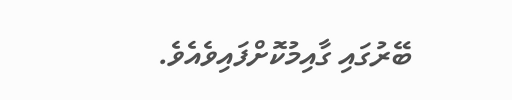ބޭރުގައި ގާއިމުކޮށްފައިވެއެވެ.